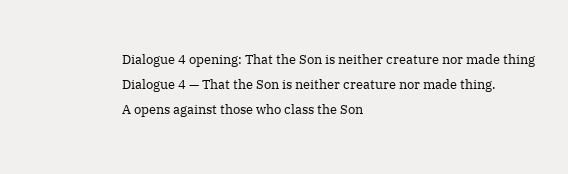Dialogue 4 opening: That the Son is neither creature nor made thing
Dialogue 4 — That the Son is neither creature nor made thing.
A opens against those who class the Son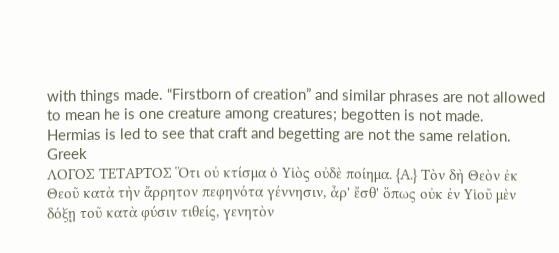with things made. “Firstborn of creation” and similar phrases are not allowed to mean he is one creature among creatures; begotten is not made.
Hermias is led to see that craft and begetting are not the same relation.
Greek
ΛΟΓΟΣ ΤΕΤΑΡΤΟΣ Ὅτι οὐ κτίσμα ὁ Υἱὸς οὐδὲ ποίημα. {Α.} Τὸν δὴ Θεὸν ἐκ Θεοῦ κατὰ τὴν ἄρρητον πεφηνότα γέννησιν, ἆρ' ἔσθ' ὅπως οὐκ ἐν Υἱοῦ μὲν δόξῃ τοῦ κατὰ φύσιν τιθείς, γενητὸν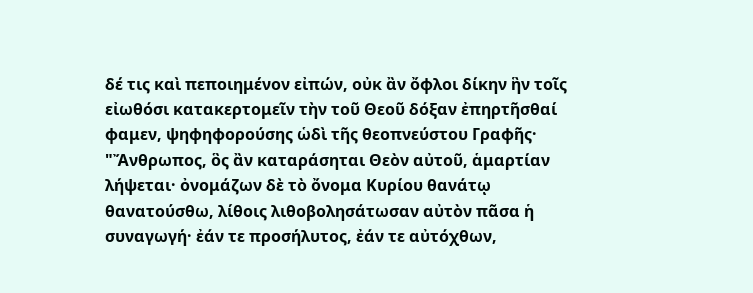δέ τις καὶ πεποιημένον εἰπών, οὐκ ἂν ὄφλοι δίκην ἣν τοῖς εἰωθόσι κατακερτομεῖν τὴν τοῦ Θεοῦ δόξαν ἐπηρτῆσθαί φαμεν, ψηφηφορούσης ὡδὶ τῆς θεοπνεύστου Γραφῆς· "Ἄνθρωπος, ὃς ἂν καταράσηται Θεὸν αὐτοῦ, ἁμαρτίαν λήψεται· ὀνομάζων δὲ τὸ ὄνομα Κυρίου θανάτῳ θανατούσθω, λίθοις λιθοβολησάτωσαν αὐτὸν πᾶσα ἡ συναγωγή· ἐάν τε προσήλυτος, ἐάν τε αὐτόχθων,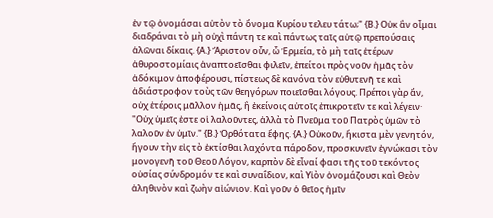ἐν τῷ ὀνομάσαι αὐτὸν τὸ ὄνομα Κυρίου τελευ τάτω;" {Β.} Οὐκ ἂν οἶμαι διαδράναι τὸ μὴ οὐχὶ πάντη τε καὶ πάντως ταῖς αὐτῷ πρεπούσαις ἁλῶναι δίκαις. {Α.} Ἄριστον οὖν, ὦ Ἑρμεία, τὸ μὴ ταῖς ἑτέρων ἀθυροστομίαις ἀναπτοεῖσθαι φιλεῖν, ἐπείτοι πρὸς νοῦν ἡμᾶς τὸν ἀδόκιμον ἀποφέρουσι, πίστεως δὲ κανόνα τὸν εὐθυτενῆ τε καὶ ἀδιάστροφον τοὺς τῶν θεηγόρων ποιεῖσθαι λόγους. Πρέποι γὰρ ἄν, οὐχ ἑτέροις μᾶλλον ἡμᾶς, ἢ ἐκείνοις αὐτοῖς ἐπικροτεῖν τε καὶ λέγειν· "Οὐχ ὑμεῖς ἐστε οἱ λαλοῦντες, ἀλλὰ τὸ Πνεῦμα τοῦ Πατρὸς ὑμῶν τὸ λαλοῦν ἐν ὑμῖν." {Β.} Ὀρθότατα ἔφης. {Α.} Οὐκοῦν, ἥκιστα μὲν γενητόν, ἤγουν τὴν εἰς τὸ ἐκτίσθαι λαχόντα πάροδον, προσκυνεῖν ἐγνώκασι τὸν μονογενῆ τοῦ Θεοῦ Λόγον, καρπὸν δὲ εἶναί φασι τῆς τοῦ τεκόντος οὐσίας σύνδρομόν τε καὶ συναΐδιον, καὶ Υἱὸν ὀνομάζουσι καὶ Θεὸν ἀληθινὸν καὶ ζωὴν αἰώνιον. Καὶ γοῦν ὁ θεῖος ἡμῖν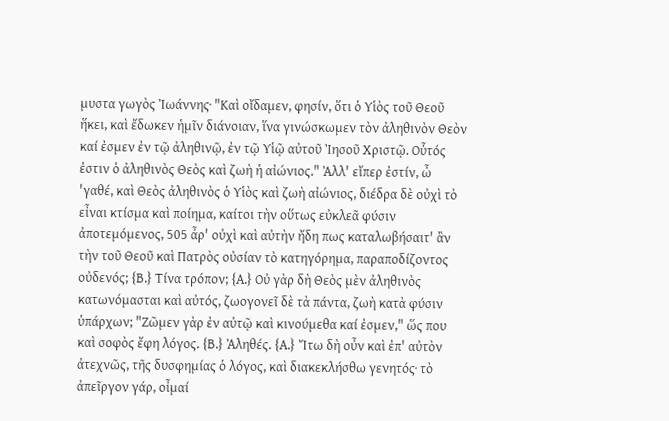μυστα γωγὸς Ἰωάννης· "Καὶ οἴδαμεν, φησίν, ὅτι ὁ Υἱὸς τοῦ Θεοῦ ἥκει, καὶ ἔδωκεν ἡμῖν διάνοιαν, ἵνα γινώσκωμεν τὸν ἀληθινὸν Θεὸν καί ἐσμεν ἐν τῷ ἀληθινῷ, ἐν τῷ Υἱῷ αὐτοῦ Ἰησοῦ Χριστῷ. Οὗτός ἐστιν ὁ ἀληθινὸς Θεὸς καὶ ζωὴ ἡ αἰώνιος." Ἀλλ' εἴπερ ἐστίν, ὦ 'γαθέ, καὶ Θεὸς ἀληθινὸς ὁ Υἱὸς καὶ ζωὴ αἰώνιος, διέδρα δὲ οὐχὶ τὸ εἶναι κτίσμα καὶ ποίημα, καίτοι τὴν οὕτως εὐκλεᾶ φύσιν ἀποτεμόμενος, 505 ἆρ' οὐχὶ καὶ αὐτὴν ἤδη πως καταλωβήσαιτ' ἂν τὴν τοῦ Θεοῦ καὶ Πατρὸς οὐσίαν τὸ κατηγόρημα, παραποδίζοντος οὐδενός; {Β.} Τίνα τρόπον; {Α.} Οὐ γὰρ δὴ Θεὸς μὲν ἀληθινὸς κατωνόμασται καὶ αὐτός, ζωογονεῖ δὲ τὰ πάντα, ζωὴ κατὰ φύσιν ὑπάρχων; "Ζῶμεν γὰρ ἐν αὐτῷ καὶ κινούμεθα καί ἐσμεν," ὥς που καὶ σοφὸς ἔφη λόγος. {Β.} Ἀληθές. {Α.} Ἴτω δὴ οὖν καὶ ἐπ' αὐτὸν ἀτεχνῶς, τῆς δυσφημίας ὁ λόγος, καὶ διακεκλήσθω γενητός· τὸ ἀπεῖργον γάρ, οἶμαί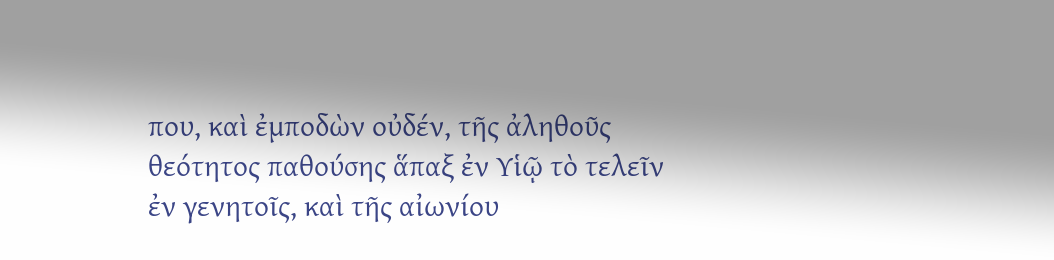που, καὶ ἐμποδὼν οὐδέν, τῆς ἀληθοῦς θεότητος παθούσης ἅπαξ ἐν Υἱῷ τὸ τελεῖν ἐν γενητοῖς, καὶ τῆς αἰωνίου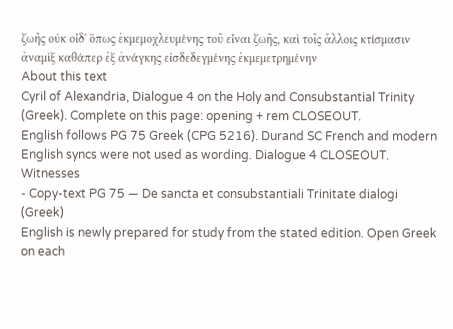ζωῆς οὐκ οἶδ' ὅπως ἐκμεμοχλευμένης τοῦ εἶναι ζωῆς, καὶ τοῖς ἄλλοις κτίσμασιν ἀναμὶξ καθάπερ ἐξ ἀνάγκης εἰσδεδεγμένης ἐκμεμετρημένην
About this text
Cyril of Alexandria, Dialogue 4 on the Holy and Consubstantial Trinity (Greek). Complete on this page: opening + rem CLOSEOUT.
English follows PG 75 Greek (CPG 5216). Durand SC French and modern English syncs were not used as wording. Dialogue 4 CLOSEOUT.
Witnesses
- Copy-text PG 75 — De sancta et consubstantiali Trinitate dialogi (Greek)
English is newly prepared for study from the stated edition. Open Greek on each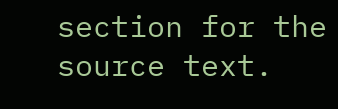section for the source text.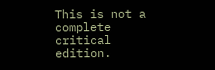This is not a complete critical edition.